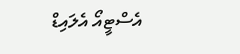އެސްޓީއޯ އެލައިޑް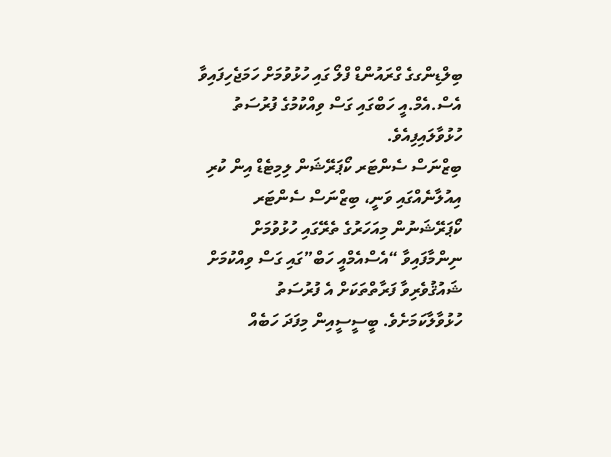ބިލްޑިންގގެ ގްރައުންޑް ފްލޯ ގައި ހުޅުވުމަށް ހަމަޖެހިފައިވާ އެސް.އެމް.އީ ހަބްގައި ގަސް ވިއްކުމުގެ ފުރުސަތު ހުޅުވާލައިފިއެވެ.
ބިޒްނަސް ސެންޓަރ ކޯޕަރޭޝަން ލިމިޓެޑް އިން ކުރި އިއުލާނެއްގައި ވަނީ، ބިޒްނަސް ސެންޓަރ ކޯޕަރޭޝަނުން މިއަހަރުގެ ތެރޭގައި ހުޅުވުމަށް ނިންމާފައިވާ “އެސްއެމްއީ ހަބް”ގައި ގަސް ވިއްކުމަށް ޝައުޤުވެރިވާ ފަރާތްތަކަށް އެ ފުރުސަތު ހުޅުވާލާކަމަށެވެ. ބީސީސީއިން މިފަދަ ހަބެއް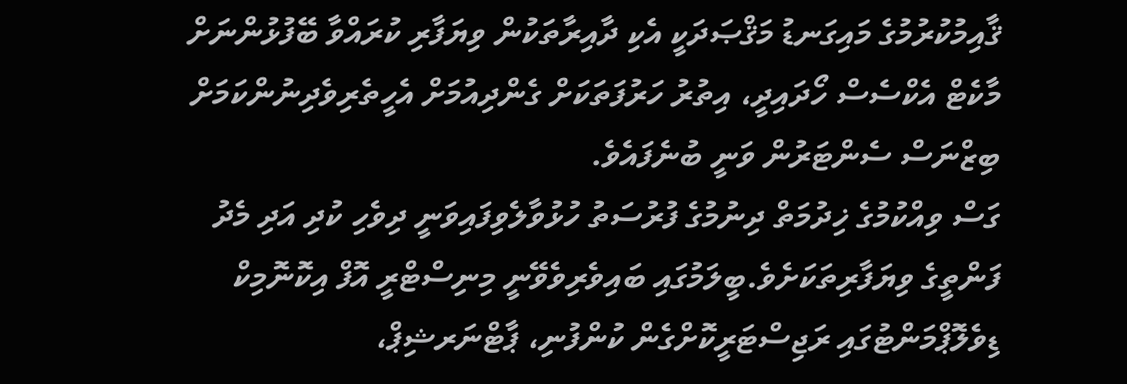ޤާއިމުކުރުމުގެ މައިގަނޑު މަޤްޞަދަކީ އެކި ދާއިރާތަކުން ވިޔަފާރި ކުރައްވާ ބޭފުޅުންނަށް މާކެޓް އެކްސެސް ހޯދައިދީ، އިތުރު ހަރުފަތަކަށް ގެންދިއުމަށް އެހީތެރިވެދިނުންކަމަށް ބިޒްނަސް ސެންޓަރުން ވަނީ ބުނެފައެވެ.
ގަސް ވިއްކުމުގެ ޚިދުމަތް ދިނުމުގެ ފުރުސަތު ހުޅުވާލެވިފައިވަނީ ދިވެހި ކުދި އަދި މެދު ފަންތީގެ ވިޔަފާރިތަކަށެވެ.ބީލަމުގައި ބައިވެރިވެވޭނީ މިނިސްޓްރީ އޮފް އިކޮނޮމިކް ޑިވެލޮޕްމަންޓުގައި ރަޖިސްޓަރީކޮށްގެން ކުންފުނި، ޕާޓްނަރޝިޕް،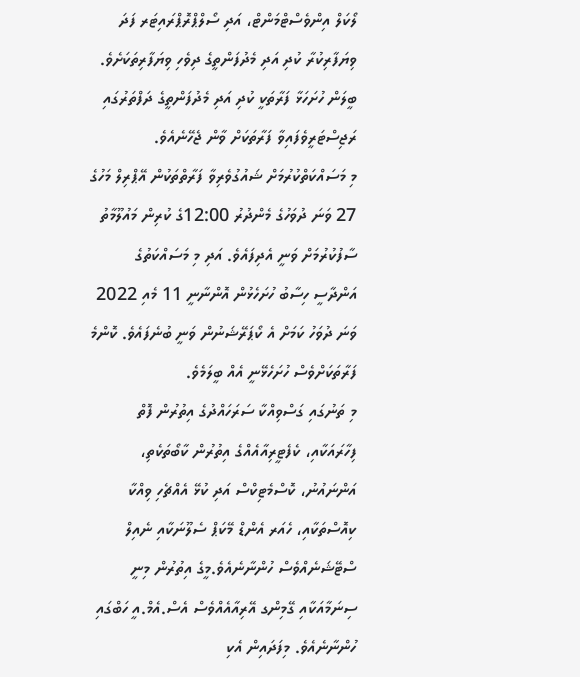ލޯކަލް އިންވެސްޓްމަންޓް، އަދި ސޯލްޕްރޮޕްރައިޓަރ ފަދަ ވިޔަފާރިކުރާ ކުދި އަދި މެދުފަންތީގެ ދިވެހި ވިޔަފާރިތަކަށެވެ. ބީލަން ހުށަހަޅާ ފަރާތަކީ ކުދި އަދި މެދުފަންތީގެ ދަފްތަރުގައި ރަޖިސްޓަރީވެފައިވާ ފަރާތަކަށް ވާން ޖެހޭނެއެވެ.
މި މަސައްކަތްކުރުމަށް ޝައުގުވެރިވާ ފަރާތްތަކުން އޭޕްރިލް މަހުގެ 27 ވަނަ ދުވަހުގެ މެންދުރު 12:00ގެ ކުރިން މައުލޫމާތު ސާފުކުރުމަށް ވަނީ އެދިފައެވެ. އަދި މި މަސައްކަތުގެ އަންދާސީ ހިސާބު ހުށަހެޅުން އޮންނާނީ 11 މެއި 2022 ވަނަ ދުވަހު ކަމަށް އެ ކޯޕަރޭޝަނުން ވަނީ ބުނެފައެވެ. ކޮންމެ ފަރާތަކަށްވެސް ހުށަހެޅޭނީ އެއް ބީލަމެވެ.
މި ތަނުގައި ގަސްވިއްކާ ސަރަހައްދުގެ އިތުރުން ފޮތް ފިހާރައަކާއި، ކެފެޓީރިއާއެއްގެ އިތުރުން ކާބޯތަކެތި، އަންނައުނު، ކޮސްމެޓިކްސް އަދި ކުޅޭ އެއްޗެހި ވިއްކާ ކިއޮސްތަކާއި، ހެއަރ އެންޑް މޭކަޕް ސެލޫނަކާއި ނެއިލް ސްޓޭޝަނެއްވެސް ހުންނާނެއެވެ.މީގެ އިތުރުން މިނީ ސިނަމާއަކާއި ގޭމިންގ އޭރިއާއެއްވެސް އެސް.އެމް.އީ ހަބްގައި ހުންނާނެއެވެ. މިފަދައިން އެކި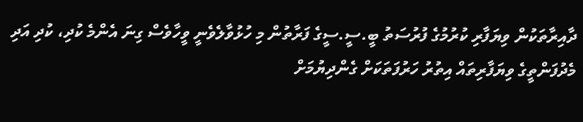ދާއިރާތަކުން ވިޔަފާރި ކުރުމުގެ ފުރުސަތު ބީ.ސީ.ސީގެ ފަރާތުން މި ހުޅުވާލެވެނީ ވީހާވެސް ގިނަ އެންމެ ކުދި، ކުދި އަދި މެދުފަންތީގެ ވިޔަފާރިތައް އިތުރު ހަރުފަތަކަށް ގެންދިޔުމަށް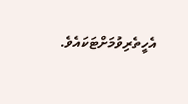އެހީތެރިވުމަށްޓަކައެވެ.